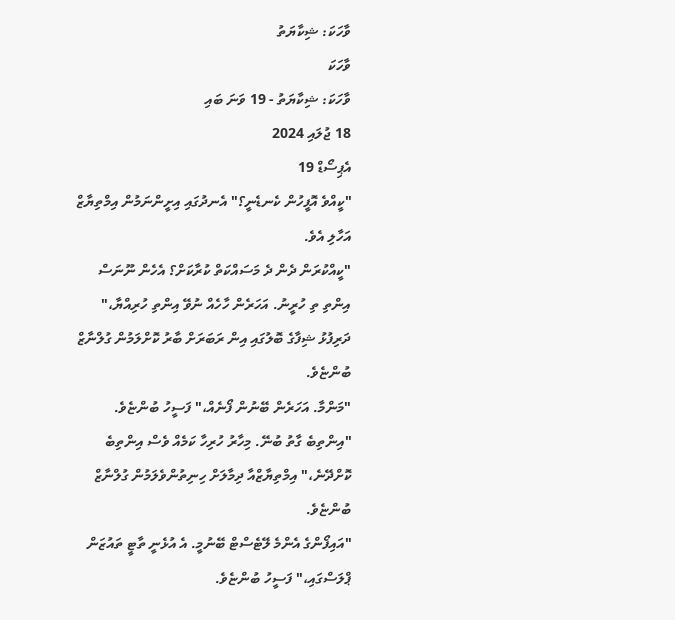ވާހަކަ: ޝިކާޔަތު
ވާހަކަ
ވާހަކަ: ޝިކާޔަތު - 19 ވަނަ ބައި
18 ޖުލައި 2024
އެޕިސޯޑް 19
"ކީއްވެ އޮފީހުން ކެނޑެނީ؟" އެނދުގައި އިށީންނަމުން އިމްތިޔާޒް އަހާލި އެވެ.
"ކީއްކުރަން ދެން ދެ މަސައްކަތް ކުރާކަށް؟ އެހެން ނޫނަސް އިންތި ތި ހުރީނު. އަހަރެން ހާހެއް ނުވޭ އިންތި ހުރިއްޔާ،" ދަރިފުޅު ޝިފާގެ ބޮލުގައި އިން ރަބަރަށް ބާރު ކޮށްލަމުން ގުލްނާޒް ބުންޏެވެ.
"މަންމާ. އަހަރެން ބޭނުން ފޯނެއް،" ފަސީހު ބުންޏެވެ.
"އިންތިބެ ގާތު ބުނޭ. މިހާރު ހުރިހާ ކަމެއް ވެސް އިންތިބެ ކޮށްދޭނެ،" އިމްތިޔާޒްއާ ދިމާލަށް ހިނިތުންވެލަމުން ގުލްނާޒް ބުންޏެވެ.
"އައިފޯންގެ އެންމެ ލޭޓެސްޓް ބޭނުމީ. އެ އުޅެނީ ތާޓީ ތައުޒަން ޕްލަސްގައި،" ފަސީހު ބުންޏެވެ.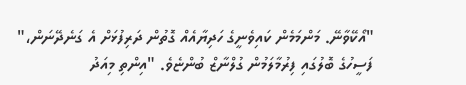"އޯކޭވާނޭ. މަންމަމެން ކައިވެނީގެ ހަދިޔާއެއް ގޮތުން ދަރިފުޅަށް އެ ގަނެދޭނަން،" ފަސީހުގެ ބޮލުގައި ފިރުމާލަމުން ގުލްނާޒް ބުންޏެވެ. "އިންތި މިއަދު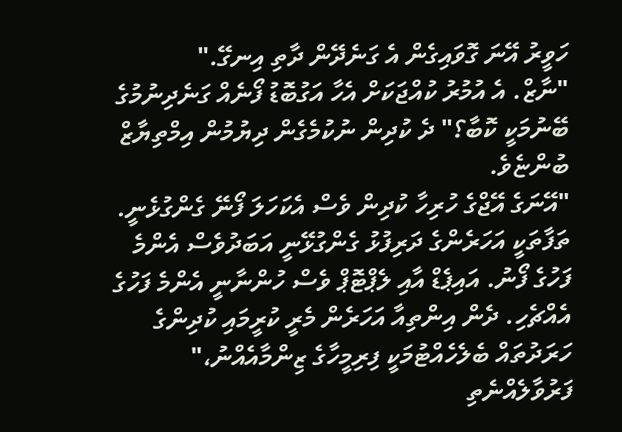ހަވީރު އޭނަ ގޮވައިގެން އެ ގަނެދޭން ދާތި އިނގޭ."
"ނާޒް. އެ އުމުރު ކުއްޖަކަށް އެހާ އަގުބޮޑު ފޯނެއް ގަނެދިނުމުގެ ބޭނުމަކީ ކޮބާ؟" ދެ ކުދިން ނުކުމެގެން ދިޔުމުން އިމްތިޔާޒް ބުންޏެވެ.
"އޭނަގެ އޭޖްގެ ހުރިހާ ކުދިން ވެސް އެކަހަލަ ފޯނޭ ގެންގުޅެނީ. ތަފާތަކީ އަހަރެންގެ ދަރިފުޅު ގެންގުޅޭނީ އަބަދުވެސް އެންމެ ފަހުގެ ފޯނު. އައިޕެޑް އާއި ލެޕްޓޮޕް ވެސް ހުންނާނީ އެންމެ ފަހުގެ އެއްޗެހި. ދެން އިންތިއާ އަހަރެން މެރީ ކުރީމައި ކުދިންގެ ހަރަދުތައް ބެލެހެއްޓުމަކީ ފިރިމީހާގެ ޒިންމާއެއްނު،" ފަރުވާލެއްނެތި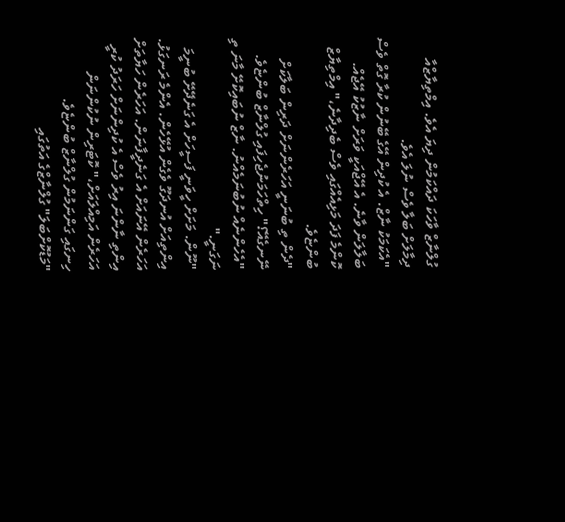ގުލްނާޒް ވާހަކަ ދައްކަމުން ދިޔަ އެވެ. އިމްތިޔާޒްއާ ދިމާލަށް ބަލާ ވެސް ނުލަ އެވެ.
"އެކަމަކު ނާޒް. އެ ކުދިން އޭގެ ބޭނުން ކުރާ ގޮތް ވެސް ބަލާލަން ވާނެ. އެ އޭޖްއަކީ ވަރަށް ނާޒުކު އޭޖެއް. ކޮންމެ ފަދަ މަޅިއެއްގައި ވެސް ބެދިދާނެ،" އިމްތިޔާޒް ބުންޏެވެ.
"ދެން ތި ބުނަނީ އަހަރެންނަށް ދަރިން ބަލާކަށް ނޭނގެއޭ؟" ހިތްހަމަނުޖެހިފައި ގުލްނާޒް ބުންޏެވެ.
"އެހެންނެއް ނުބުނަމެއްނު. ނާޒް ނުބައިކޮށޭ މާނަ ތި ނަގަނީ."
"ނޫން. މަށަށް ހީވަނީ ފަސީހަށް އެ ގަނެދޭށޭ ބުނީމަ އިންތިއަށް އުނދަގޫ ވެގެން އުޅޭހެން. އެންމެ ރަނގަޅު. އަހަރެން އޭނައަށް އެ ގަނެދީފާނަން. އަހަރެން ހަޔާތަށް އިންތި ނާންނަ އިރު ވެސް އެ ކުދިންނަށް ހަރަދު ކުރީ އަހަރެން އަމިއްލައަށް،" ކޮޓަރިން ނުކުންނަން ހިނގައި ގަންނަމުން ގުލްނާޒް ބުންޏެވެ.
"މަޑުކޮށްބަލަ" ގުލްނާޒްގެ އަތުގައި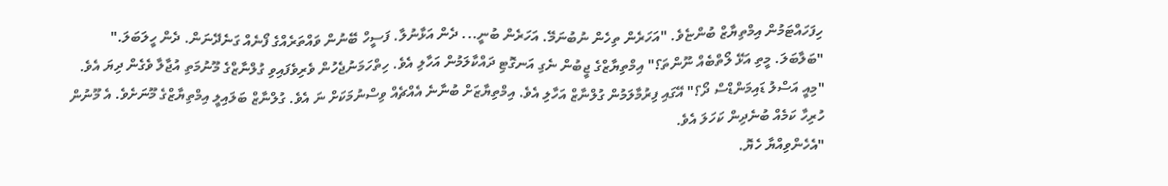ހިފަހައްޓަމުން އިމްތިޔާޒް ބުންޏެވެ. "އަހަރެން ތިހެން ނުބުނަމޭ. އަހަރެން ބުނީ... ދެން އަޅާނުލާ. ފަސީހް ބޭނުން ވައްތަރެއްގެ ފޯނެއް ގަނެދޭނަން. ދެން ހީލަބަލަ."
"ބަލާބަލަ. މީތި އަޅޭ ލޯތްބެއް ނޫންތަ؟" އިމްތިޔާޒްގެ ޖީބުން ނެގި އަނގޮޓި ދައްކާލަމުން އަހާލި އެވެ. ހިތްހަމަނުޖެހުން ވެރިވެފައިވި ގުލްނާޒްގެ މޫނުމަތި އުޖާލާ ވެގެން ދިޔަ އެވެ.
"މިއީ އަސްލު ޑައިމަންޑްސް ދޯ؟" އޭގައި ފިރުމާލަމުން ގުލްނާޒް އަހާލި އެވެ. އިމްތިޔާޒަށް ބުނާނެ އެއްޗެއް ވިސްނުމަކަށް ނަ އެވެ. ގުލްނާޒް ބަލައިލީ އިމްތިޔާޒްގެ މޫނަށެވެ. އެ މޫނުން ހުރިހާ ކަމެއް ބުނެދިން ކަހަލަ އެވެ.
"އެހެންވިއްޔާ ހެޔޮ.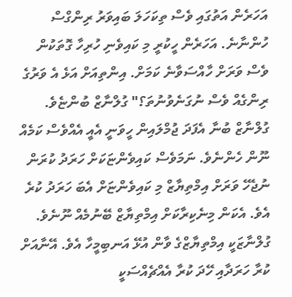އަހަރެން އަތުގައި ވެސް ތިކަހަލަ ބައިވަރު ރިންގްސް ހުންނާނެ. އަހަރެން ހީކުރީ މި ކައިވެނި ހުރިހާ ގޮތަކުން ވެސް ވަރަށް ހާއްސަވާނެ ކަމަށް. އިންތިއަށް އަޅެ އެ ވަރުގެ ރިންގެއް ވެސް ނުގަނެވުނުތަ؟" ގުލްނާޒް ބުންޏެވެ. ގުލްނާޒް ބުނާ އެފަދަ ޖުމްލައިން ހީވަނީ އެއީ އެއްވެސް ކަމެއް ނޫން ހެންނެވެ. ނަމަވެސް ކައިވެންޏަކަށް ހަރަދު ކުރަން ނުޖެހޭ ވަރަށް އިމްތިޔާޒް މި ކައިވެންޏަށް އެބަ ހަރަދު ކުރެ އެވެ. އެކަން މިނެކިރާކަށް އިމްތިޔާޒް ބޭނުމެއް ނޫނެވެ. ގުލްނާޒަކީ އިމްތިޔާޒްގެ ވާން އުޅޭ އަނބިމީހާ އެވެ. އޭނާއަށް ކުރާ ހަރަދާއި ހޭދަ ކުރާ އެއްޗެއްސަކީ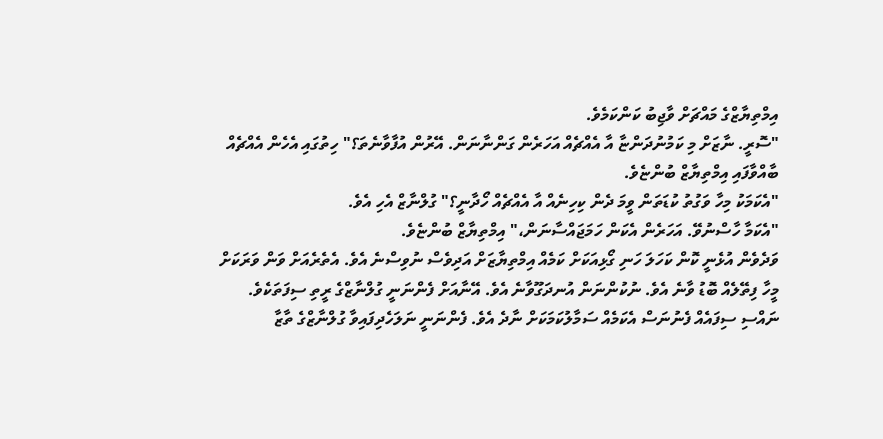އިމްތިޔާޒްގެ މައްޗަށް ވާޖިބު ކަންކަމެވެ.
"ސޮރީ. ނާޒަށް މި ކަމުނުދަންޏާ އާ އެއްޗެއް އަހަރެން ގަންނާނަން. އޭރުން އުފާވާނެތަ؟" ހިތުގައި އެހެން އެއްޗެއް ބާއްވާފައި އިމްތިޔާޒް ބުންޏެވެ.
"އެކަމަކު މިހާ ވަގުތު ކުޑަތަން ވީމަ ދެން ކިހިނެއް އާ އެއްޗެއް ހޯދާނީ؟" ގުލްނާޒް އެހި އެވެ.
"އެކަމާ ހާސްނުވޭ. އަހަރެން އެކަން ހަމަޖައްސާނަން،" އިމްތިޔާޒް ބުންޏެވެ.
ވަދެވެން އުޅެނީ ކޮން ކަހަލަ ހަނި ގޯޅިއަކަށް ކަމެއް އިމްތިޔާޒަށް އަދިވެސް ނުވިސްނެ އެވެ. އެތެރެއަށް ވަން ވަރަކަށް މީހާ ފިތޭލެއް ބޮޑު ވާނެ އެވެ. ނުކުންނަން އުނދަގޫވާނެ އެވެ. އޭނާއަށް ފެންނަނީ ގުލްނާޒްގެ ރީތި ސިފަތަކެވެ. ނައްސި ސިފައެއް ފެނުނަސް އެކަމެއް ސަމާލުކަމަކަށް ނާދެ އެވެ. ފެންނަނީ ނަލަހެދިފައިވާ ގުލްނާޒްގެ ތާޒާ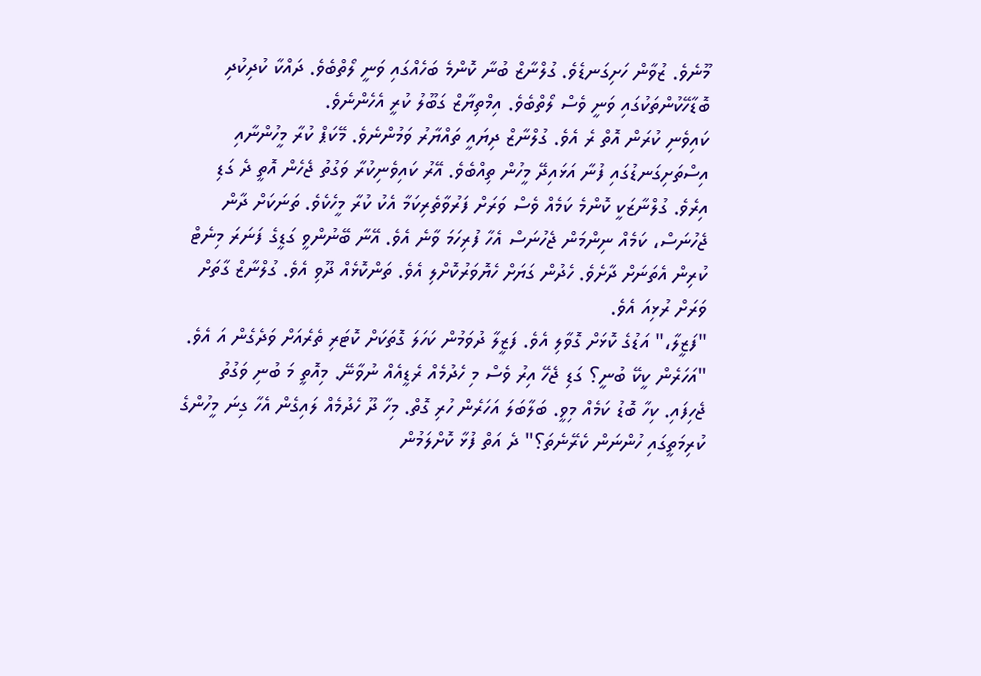މޫނެވެ. ޒުވާން ހަށިގަނޑެވެ. ގުލްނާޒް ބުނާ ކޮންމެ ބަހެއްގައި ވަނީ ލޯތްބެވެ. ދައްކާ ކުދިކުދި ބޮޑާހޭކުންތަކުގައި ވަނީ ވެސް ލޯތްބެވެ. އިމްތިޔާޒް ގަބޫލު ކުރީ އެހެންނެވެ.
ކައިވެނި ކުރަން އޮތް ރެ އެވެ. ގުލްނާޒް ދިޔައީ ތައްޔާރު ވަމުންނެވެ. މޭކަޕް ކުރާ މީހުންނާއި އިސްތަށިގަނޑުގައި ފުނާ އަޅައިދޭ މީހުން ތިއްބެވެ. އޭރު ކައިވެނިކުރާ ވަގުތު ޖެހެން އޮތީ ދެ ގަޑި އިރެވެ. ގުލްނާޒަކީ ކޮންމެ ކަމެއް ވެސް ވަރަށް ފަރުވާތެރިކަމާ އެކު ކުރާ މީހެކެވެ. ތަނަކަށް ދާން ޖެހުނަސް، ކަމެއް ނިންމަން ޖެހުނަސް އެހާ ފުރިހަމަ ވާނެ އެވެ. އޭނާ ބޭނުންވީ ގަޑީގެ ފަނަރަ މިނެޓް ކުރިން އެތަނަށް ދާށެވެ. ހެދުން ގަޔަށް ހެޔޮވަރުކޮށްލި އެވެ. ތަންކޮޅެއް ދޫވި އެވެ. ގުލްނާޒް ގާތަށް ވަރަށް ރުޅިއަ އެވެ.
"ފަޒީލާ،" އަޑުގެ ކޮޅަށް ގޮވާލި އެވެ. ފަޒީލާ ދުވަމުން ކަހަލަ ގޮތަކަށް ކޮޓަރި ތެރެއަށް ވަދެގެން އަ އެވެ.
"އަހަރެން ކީކޭ ބުނީ؟ ގަޑި ޖެހޭ އިރު ވެސް މި ހެދުމެއް ރެޑީއެއް ނުވާނޭ. މިއޮތީ މަ ބުނި ވަގުތު ޖެހިފައި. ކިހާ ބޮޑު ކަމެއް މިވީ. ބަލާބަލަ އަހަރެން ހުރި ގޮތް. މިހާ ދޫ ހެދުމެއް ލައިގެން އެހާ ގިނަ މީހުންގެ ކުރިމަތީގައި ހުންނަން ކެރޭނެތަ؟" ދެ އަތް ފުޅާ ކޮށްލަމުން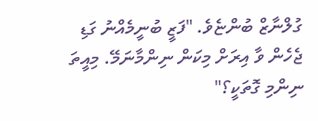ގުލްނާޒް ބުންޏެވެ. "ފަޒީ ބުނީމެއްނު ގަޑި ޖެހެން ވާ އިރަށް މިކަން ނިންމާނަމޭ. މިއީތަ ނިންމި ގޮތަކީ؟"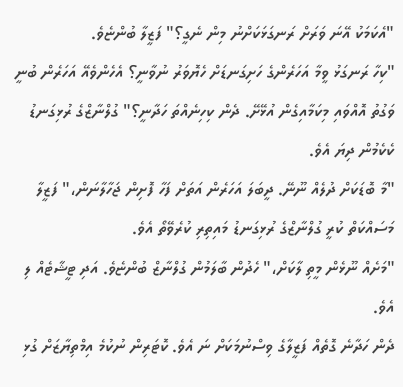"އެކަމަކު އޭނަ ވަރަށް ރަނގަޅަކަށްނު މިން ނެގީ؟" ފަޒީލާ ބުންޏެވެ.
"ކިހާ ރަނގަޅު ވީމާ އަހަރެންގެ ހަށިގަނޑަށް ހެޔޮވަރު ނުވާނީ؟ އެހެންވެއޭ އަހަރެން ބުނީ ވަގުތު އޮއްވައި މިކަމާއިގެން އުޅޭށޭ. ދެން ކިހިނެއްތަ ހަދާނީ؟" ގުލްނާޒްގެ ރުޅިގަނޑު ކެކެމުން ދިޔަ އެވެ.
"މާ ބޮޑަކަށް ދުލެއް ނޫނޭ. ދީބަލަ އަހަރެން އަތަށް ފަހާ ފޮށިން ޖަހާލާނަން،" ފަޒީލާ މަސައްކަތް ކުރީ ގުލްނާޒްގެ ރުޅިގަނޑު މައިތިރި ކުރެވޭތޯ އެވެ.
"މަށެއް ނޫޅެން މީތި ލާކަށް،" ހެދުން ބާލަމުން ގުލްނާޒް ބުންޏެވެ. އަދި ޓީޝާޓެއް ލި އެވެ.
ދެން ހަދާނެ ގޮތެއް ފަޒީލާގެ ވިސްނުމަކަށް ނަ އެވެ. ކޮޓަރިން ނުކުމެ އިމްތިޔާޒަށް ގުޅި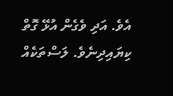އެވެ. އަދި ވެގެން އުޅޭ ގޮތް ކިޔައިދިނެވެ. ލަސްތަކެއް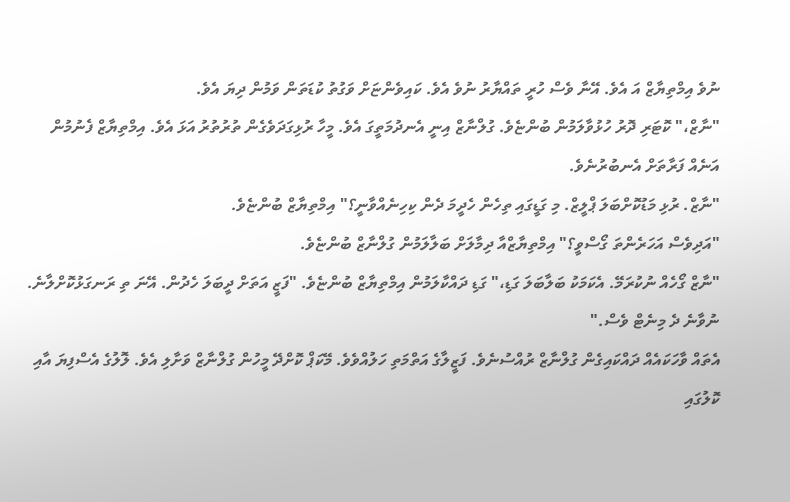ނުވެ އިމްތިޔާޒް އަ އެވެ. އޭނާ ވެސް ހުރީ ތައްޔާރު ނުވެ އެވެ. ކައިވެންޏަށް ވަގުތު ކުޑަތަން ވަމުން ދިޔަ އެވެ.
"ނާޒް،" ކޮޓަރި ދޮރު ހުޅުވާލަމުން ބުންޏެވެ. ގުލްނާޒް އިނީ އެނދުމަތީގަ އެވެ. މީހާ ރުޅިގަދަވެގެން ތުރުތުރު އަޅަ އެވެ. އިމްތިޔާޒް ފެނުމުން އަނެއް ފަރާތަށް އެނބުރުނެވެ.
"ނާޒް. ރުޅި މަޑުކޮށްބަލަ ޕްލީޒް. މި ގަޑީގައި ތިހެން ހެދީމަ ދެން ކިހިނެއްވާނީ؟" އިމްތިޔާޒް ބުންޏެވެ.
"އަދިވެސް އަހަރެންތަ ގޯސްވީ؟" އިމްތިޔާޒްއާ ދިމާލަށް ބަލާލަމުން ގުލްނާޒް ބުންޏެވެ.
"ނާޒް ގޯހެއް ނުކުރަމޭ. އެކަމަކު ބަލާބަލަ ގަޑި،" ގަޑި ދައްކާލަމުން އިމްތިޔާޒް ބުންޏެވެ. "ފަޒީ އަތަށް ދީބަލަ ހެދުން. އޭނަ ތި ރަނގަޅުކޮށްލާނެ. ނުވާނެ ދެ މިނެޓް ވެސް."
އެތައް ވާހަކައެއް ދައްކައިގެން ގުލްނާޒް ރުއްސުނެވެ. ފަޒީލާގެ އަތްމަތި ހަލުއްވެވެ. މޭކަޕް ކޮށްދޭ މީހުން ގުލްނާޒް ވަށާލި އެވެ. ލޮލުގެ އެސްފިޔަ އާއި ކޮލުގައި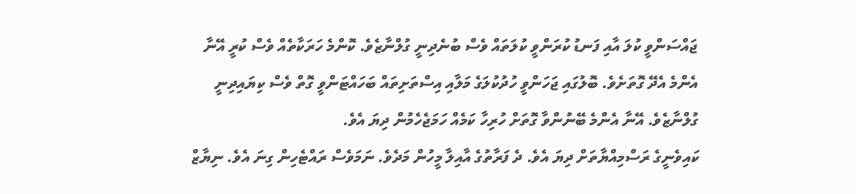ޖައްސަންވީ ކުލަ އާއި ފަނޑު ކުރަންވީ ކުލަތައް ވެސް ބުނެދިނީ ގުލްނާޒެވެ. ކޮންމެ ހަރަކާތެއް ވެސް ކުރީ އޭނާ އެންމެ އެދޭ ގޮތަށެވެ. ބޮލުގައި ޖަހަންވީ ހުދުކުލަގެ މަލާއި އިސްތަށިތައް ބަހައްޓަންވީ ގޮތް ވެސް ކިޔައިދިނީ ގުލްނާޒެވެ. އޭނާ އެންމެ ބޭނުންވާ ގޮތަށް ހުރިހާ ކަމެއް ހަމަޖެހެމުން ދިޔަ އެވެ.
ކައިވެނީގެ ރަސްމިއްޔާތަށް ދިޔަ އެވެ. ދެ ފަރާތުގެ އާއިލާ މީހުން މަދެވެ. ނަމަވެސް ރައްޓެހިން ގިނަ އެވެ. ނިޔާޒް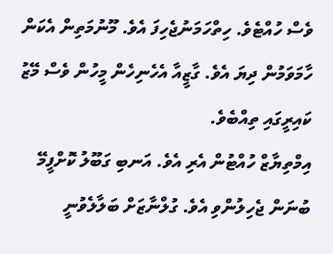ވެސް ހުއްޓެވެ. ހިތްހަމަނުޖެހިފަ އެވެ. މޫނުމަތިން އެކަން ހާމަވަމުން ދިޔަ އެވެ. ގާޒީއާ އެހެނިހެން މީހުން ވެސް މޭޒު ކައިރީގައި ތިއްބެވެ.
އިމްތިޔާޒް ހުއްޓުން އެރި އެވެ. އަނބި ގަބޫލު ކޮށްފީމޭ ބުނަން ޖެހިލުންވި އެވެ. ގުލްނާޒަށް ބަލާލެވުނީ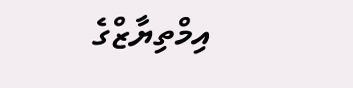އިމްތިޔާޒްގެ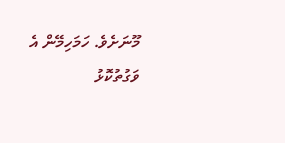މޫނަށެވެ. ހަމަހިމޭން އެ ވަގުތުކޮޅު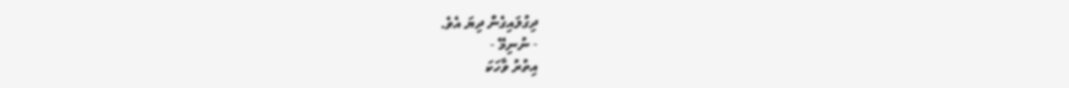ދިގުލައިގެން ދިޔަ އެވެ.
- ނުނިމޭ -
އިތުރު ވާހަކަ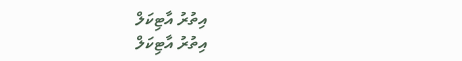އިތުރު އާޓިކަލް
އިތުރު އާޓިކަލް